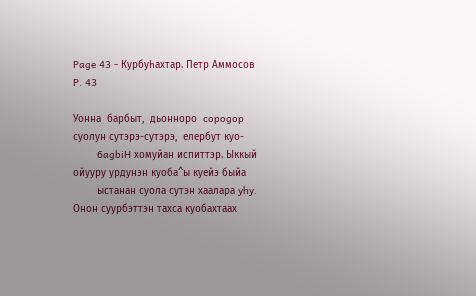Page 43 - Курбуһахтар. Петр Аммосов
P. 43

Уонна  барбыт,  дьонноро  copogop  суолун сутэрэ-сутэрэ,  елербут куо-
        6agbiH хомуйан испиттэр. Ыккый ойууру урдунэн куоба^ы куейэ быйа
        ыстанан суола сутэн хаалара yhy. Онон суурбэттэн тахса куобахтаах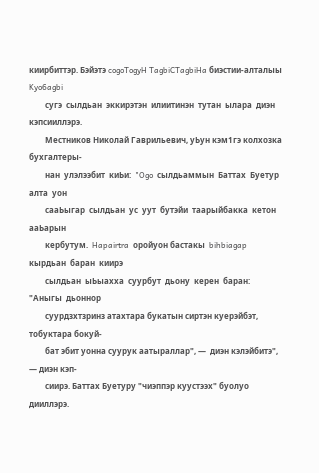киирбиттэр. Бэйэтэ cogoTogyH TagbiCTagbiHa биэстии-алталыы Kyo6agbi
        сугэ  сылдьан  эккирэтэн  илиитинэн  тутан  ылара  диэн  кэпсииллэрэ.
        Местников Николай Гаврильевич, уЬун кэм1гэ колхозка бухгалтеры-
        нан  улэлээбит  киЬи:  "Ogo  сылдьаммын  Баттах  Буетур  алта  уон
        сааЬыгар  сылдьан  ус  уут  бутэйи  таарыйбакка  кетон  ааЬарын
        кербутум.  Hapairtra  оройуон бастакы  bihbiagap  кырдьан  баран  киирэ
        сылдьан  ыЬыахха  суурбут  дьону  керен  баран:  "Аныгы  дьоннор
        суурдзхтзринз атахтара букатын сиртэн куерэйбэт, тобуктара бокуй-
        бат эбит уонна суурук аатыраллар", —  диэн кэлэйбитэ", — диэн кэп-
        сиирэ. Баттах Буетуру "чиэппэр куустээх" буолуо дииллэрэ.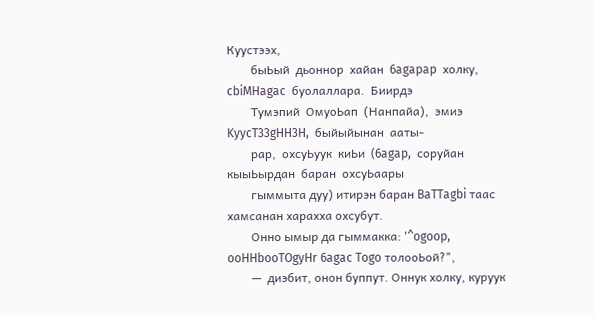Куустээх,
        быЬый  дьоннор  хайан  6agapap  холку,  cbiMHagac  буолаллара.  Биирдэ
        Тумэпий  ОмуоЬап  (Нанпайа),  эмиэ  KyycT33gHH3H,  быйыйынан  ааты-
        рар,  охсуЬуук  киЬи  (6agap,  соруйан  кыыЬырдан  баран  охсуЬаары
        гыммыта дуу) итирэн баран BaTTagbi таас хамсанан харахха охсубут.
        Онно ымыр да гыммакка: '^ogoop, ooHHbooTOgyHr 6agac Togo толооЬой?",
        —  диэбит, онон буппут. Оннук холку, куруук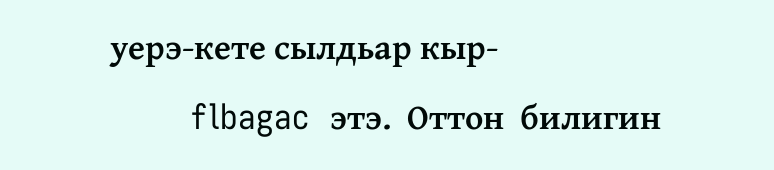уерэ-кете сылдьар кыр-
        flbagac  этэ.  Оттон  билигин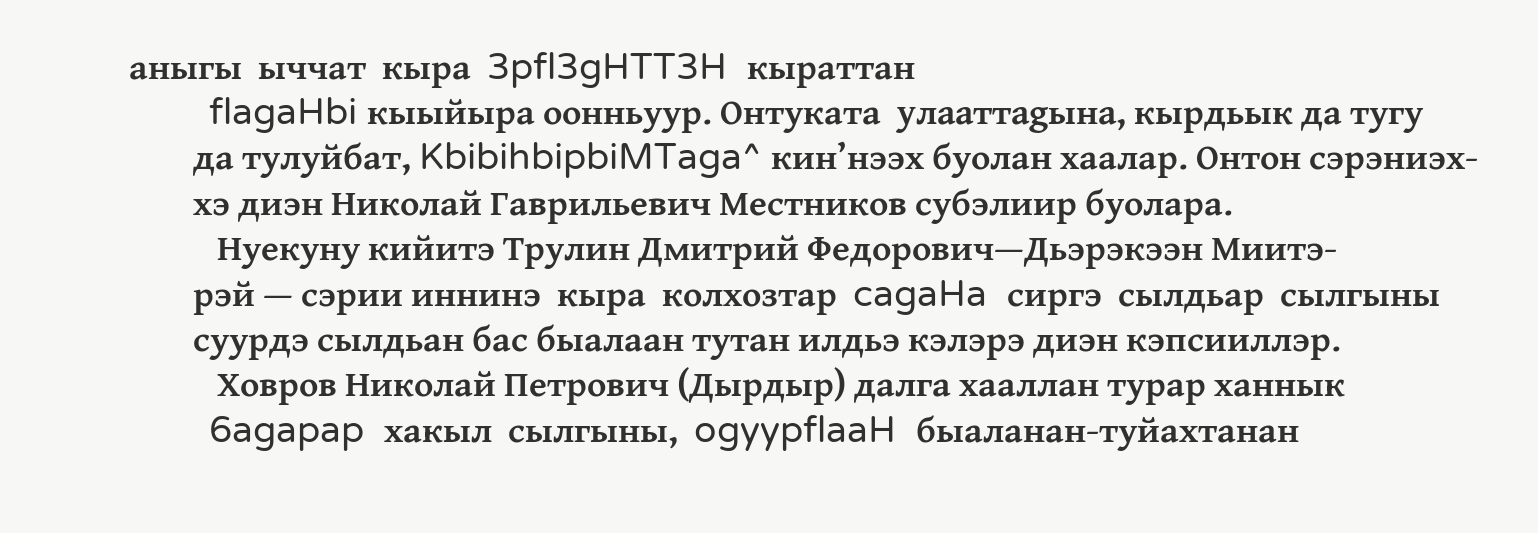аныгы  ыччат  кыра  3pfl3gHTT3H  кыраттан
        flagaHbi кыыйыра оонньуур. Онтуката  yлaaттagынa, кырдьык да тугу
        да тулуйбат, KbibihbipbiMTaga^ кин’нээх буолан хаалар. Онтон сэрэниэх-
        хэ диэн Николай Гаврильевич Местников субэлиир буолара.
           Нуекуну кийитэ Трулин Дмитрий Федорович—Дьэрэкээн Миитэ-
        рэй — сэрии иннинэ  кыра  колхозтар  cagaHa  сиргэ  сылдьар  сылгыны
        суурдэ сылдьан бас быалаан тутан илдьэ кэлэрэ диэн кэпсииллэр.
           Ховров Николай Петрович (Дырдыр) далга хааллан турар ханнык
        6agapap  хакыл  сылгыны,  ogyypflaaH  быаланан-туйахтанан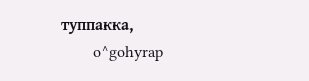туппакка,
        o^gohyrap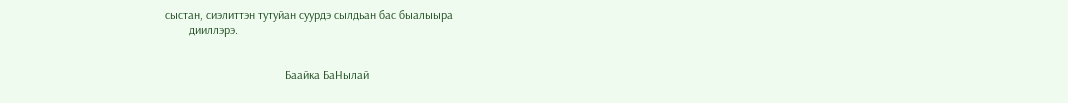сыстан, сиэлиттэн тутуйан суурдэ сылдьан бас быалыыра
        дииллэрэ.


                                        Баайка БаНылай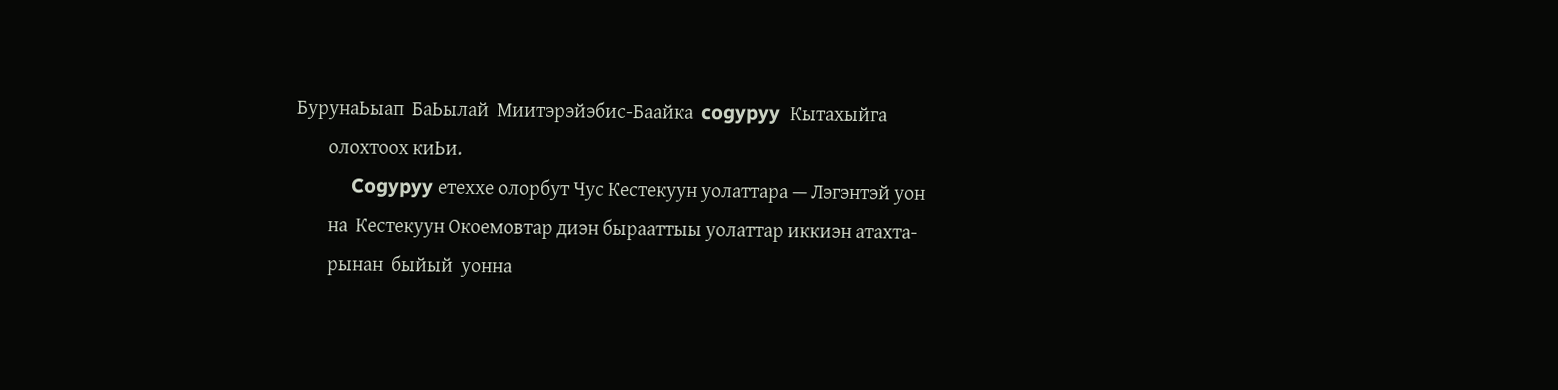БурунаЬыап  БаЬылай  Миитэрэйэбис-Баайка  cogypyy  Кытахыйга
        олохтоох киЬи.
           Cogypyy етеххе олорбут Чус Кестекуун уолаттара — Лэгэнтэй уон
        на  Кестекуун Окоемовтар диэн бырааттыы уолаттар иккиэн атахта-
        рынан  быйый  уонна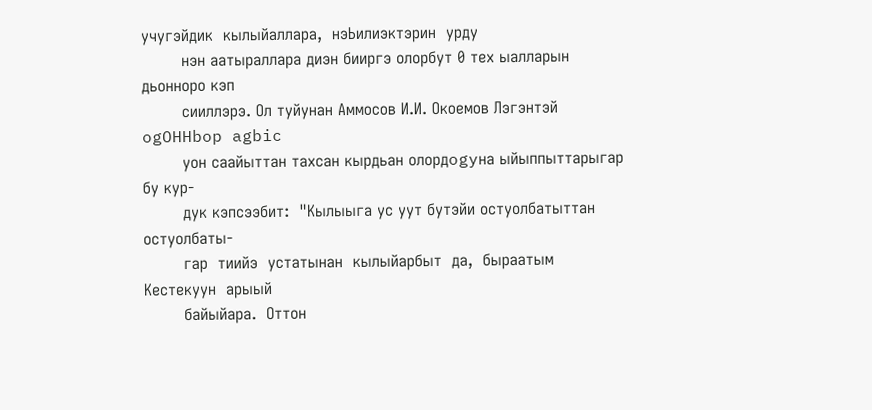учугэйдик  кылыйаллара,  нэЬилиэктэрин  урду
        нэн аатыраллара диэн бииргэ олорбут 0 тех ыалларын дьонноро кэп
        сииллэрэ. Ол туйунан Аммосов И.И. Окоемов Лэгэнтэй ogOHHbop agbic
        уон саайыттан тахсан кырдьан oлopдogyнa ыйыппыттарыгар бу кур-
        дук кэпсээбит:  "Кылыыга ус уут бутэйи остуолбатыттан остуолбаты-
        гар  тиийэ  устатынан  кылыйарбыт  да,  быраатым  Кестекуун  арыый
        байыйара.  Оттон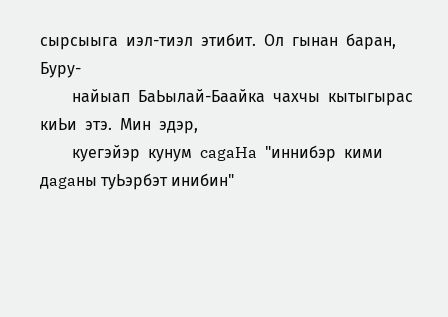сырсыыга  иэл-тиэл  этибит.  Ол  гынан  баран,  Буру-
        найыап  БаЬылай-Баайка  чахчы  кытыгырас  киЬи  этэ.  Мин  эдэр,
        куегэйэр  кунум  cagaHa  "иннибэр  кими дagaны туЬэрбэт инибин"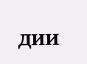дии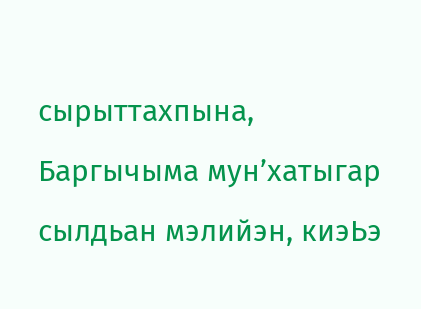сырыттахпына, Баргычыма мун’хатыгар сылдьан мэлийэн, киэЬэ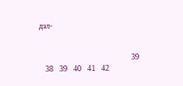дэл-


                                              39
   38   39   40   41   42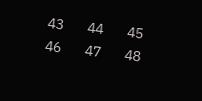43   44   45   46   47   48